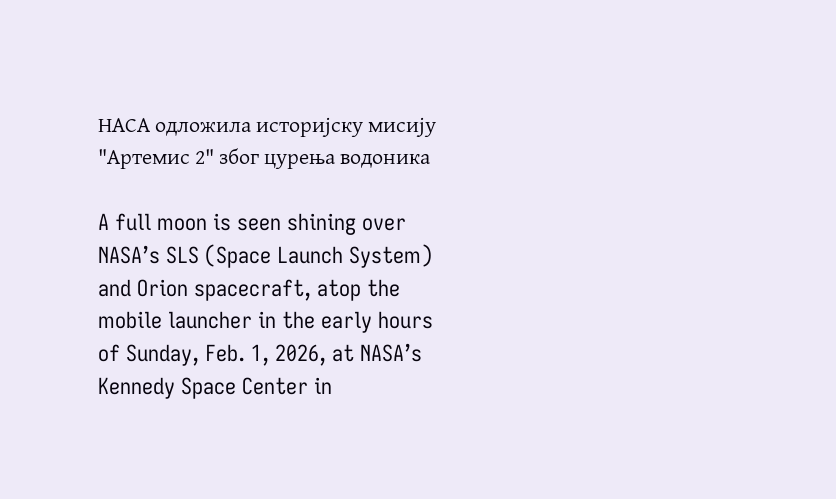НАСА одложила историјску мисију "Артемис 2" због цурења водоника

A full moon is seen shining over NASA’s SLS (Space Launch System) and Orion spacecraft, atop the mobile launcher in the early hours of Sunday, Feb. 1, 2026, at NASA’s Kennedy Space Center in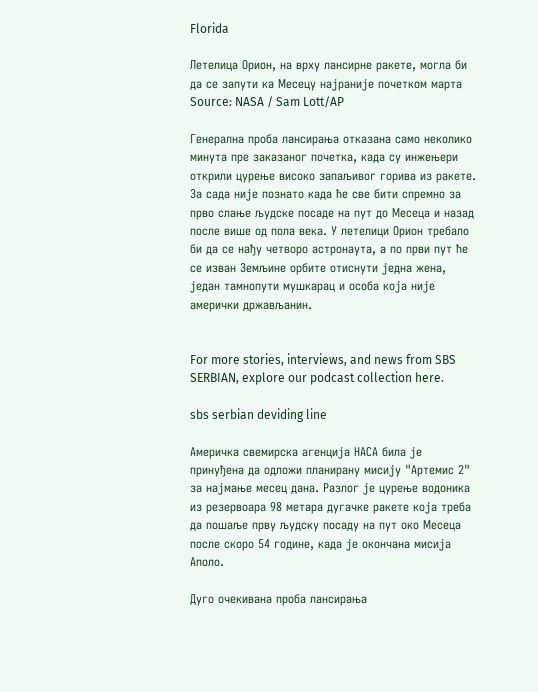Florida

Летелица Орион, на врху лансирне ракете, могла би да се запути ка Месецу најраније почетком марта Source: NASA / Sam Lott/AP

Генерална проба лансирања отказана само неколико минута пре заказаног почетка, када су инжењери открили цурење високо запаљивог горива из ракете. За сада није познато када ће све бити спремно за прво слање људске посаде на пут до Месеца и назад после више од пола века. У летелици Орион требало би да се нађу четворо астронаута, а по први пут ће се изван Земљине орбите отиснути једна жена, један тамнопути мушкарац и особа која није амерички држављанин.


For more stories, interviews, and news from SBS SERBIAN, explore our podcast collection here.

sbs serbian deviding line

Америчка свемирска агенција НАСА била је принуђена да одложи планирану мисију "Артемис 2" за најмање месец дана. Разлог је цурење водоника из резервоара 98 метара дугачке ракете која треба да пошаље прву људску посаду на пут око Месеца после скоро 54 године, када је окончана мисија Аполо.

Дуго очекивана проба лансирања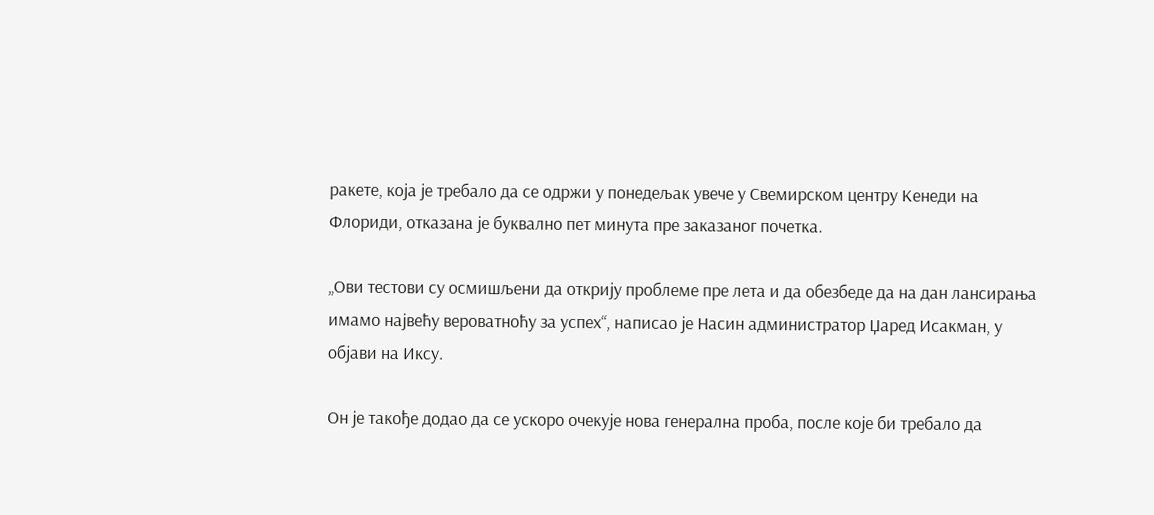ракете, која је требало да се одржи у понедељак увече у Свемирском центру Кенеди на Флориди, отказана је буквално пет минута пре заказаног почетка.

„Ови тестови су осмишљени да открију проблеме пре лета и да обезбеде да на дан лансирања имамо највећу вероватноћу за успех“, написао је Насин администратор Џаред Исакман, у објави на Иксу.

Он је такође додао да се ускоро очекује нова генерална проба, после које би требало да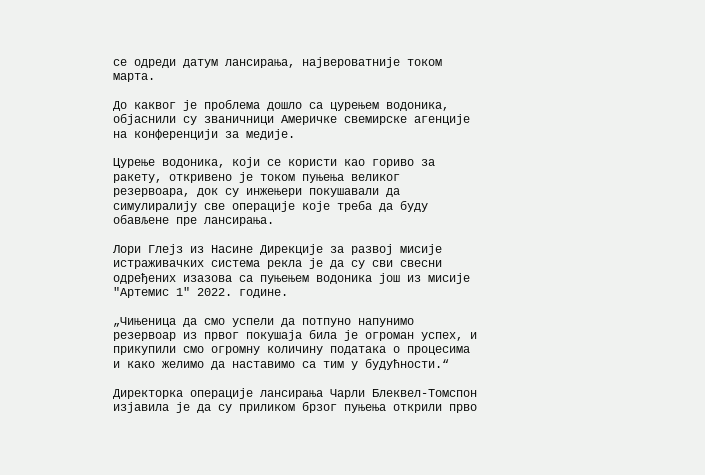се одреди датум лансирања, највероватније током марта.

До каквог је проблема дошло са цурењем водоника, објаснили су званичници Америчке свемирске агенције на конференцији за медије.

Цурење водоника, који се користи као гориво за ракету, откривено је током пуњења великог резервоара, док су инжењери покушавали да симулиралију све операције које треба да буду обављене пре лансирања.

Лори Глејз из Насине Дирекције за развој мисије истраживачких система рекла је да су сви свесни одређених изазова са пуњењем водоника још из мисије "Артемис 1" 2022. године.

„Чињеница да смо успели да потпуно напунимо резервоар из првог покушаја била је огроман успех, и прикупили смо огромну количину података о процесима и како желимо да наставимо са тим у будућности.“

Директорка операције лансирања Чарли Блеквел-Томспон изјавила је да су приликом брзог пуњења открили прво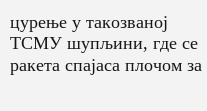цурење у такозваној ТСМУ шупљини, где се ракета спајаса плочом за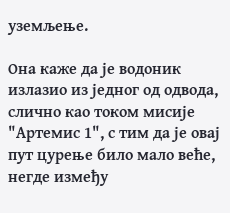уземљење.

Она каже да је водоник излазио из једног од одвода, слично као током мисије "Артемис 1", с тим да је овај пут цурење било мало веће, негде између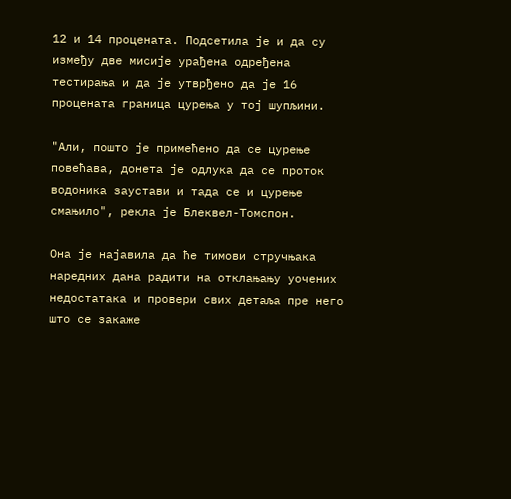12 и 14 процената. Подсетила је и да су између две мисије урађена одређена тестирања и да је утврђено да је 16 процената граница цурења у тој шупљини.

"Али, пошто је примећено да се цурење повећава, донета је одлука да се проток водоника заустави и тада се и цурење смањило", рекла је Блеквел-Томспон.

Она је најавила да ће тимови стручњака наредних дана радити на отклањању уочених недостатака и провери свих детаља пре него што се закаже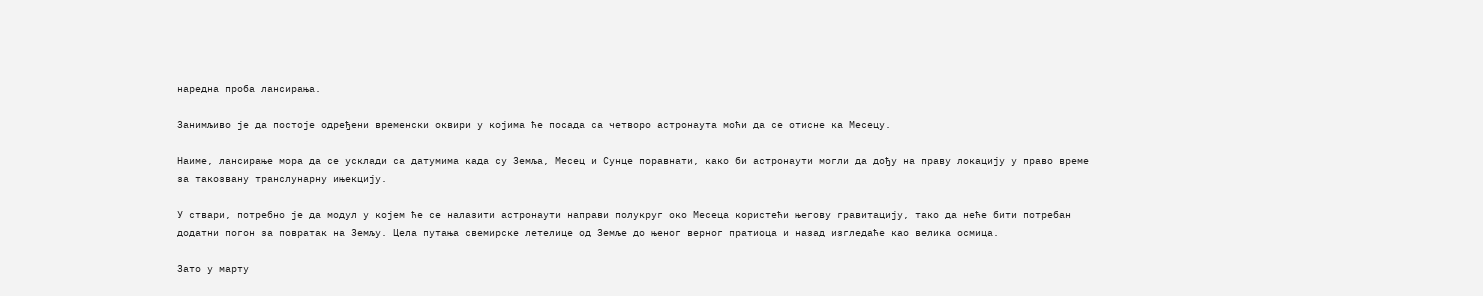наредна проба лансирања.

Занимљиво је да постоје одређени временски оквири у којима ће посада са четворо астронаута моћи да се отисне ка Месецу.

Наиме, лансирање мора да се усклади са датумима када су Земља, Месец и Сунце поравнати, како би астронаути могли да дођу на праву локацију у право време за такозвану транслунарну ињекцију.

У ствари, потребно је да модул у којем ће се налазити астронаути направи полукруг око Месеца користећи његову гравитацију, тако да неће бити потребан додатни погон за повратак на Земљу. Цела путања свемирске летелице од Земље до њеног верног пратиоца и назад изгледаће као велика осмица.

Зато у марту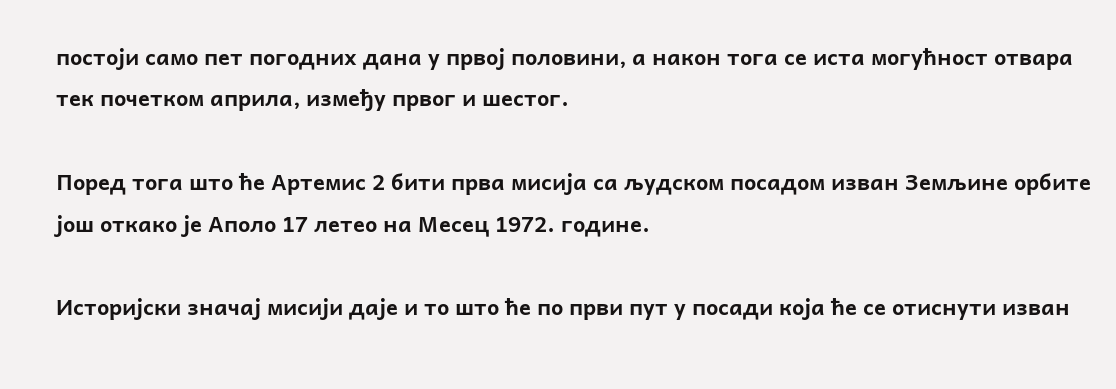постоји само пет погодних дана у првој половини, а након тога се иста могућност отвара тек почетком априла, између првог и шестог.

Поред тога што ће Артемис 2 бити прва мисија са људском посадом изван Земљине орбите још откако је Аполо 17 летео на Месец 1972. године.

Историјски значај мисији даје и то што ће по први пут у посади која ће се отиснути изван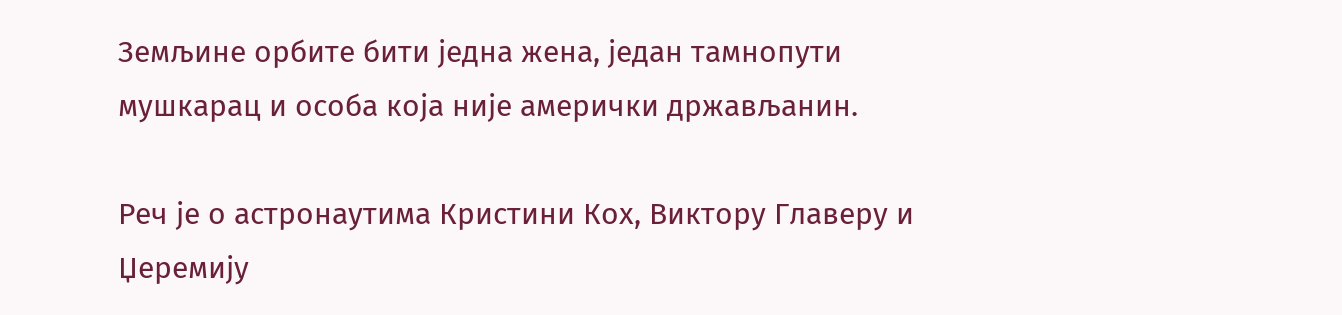Земљине орбите бити једна жена, један тамнопути мушкарац и особа која није амерички држављанин.

Реч је о астронаутима Кристини Кох, Виктору Главеру и Џеремију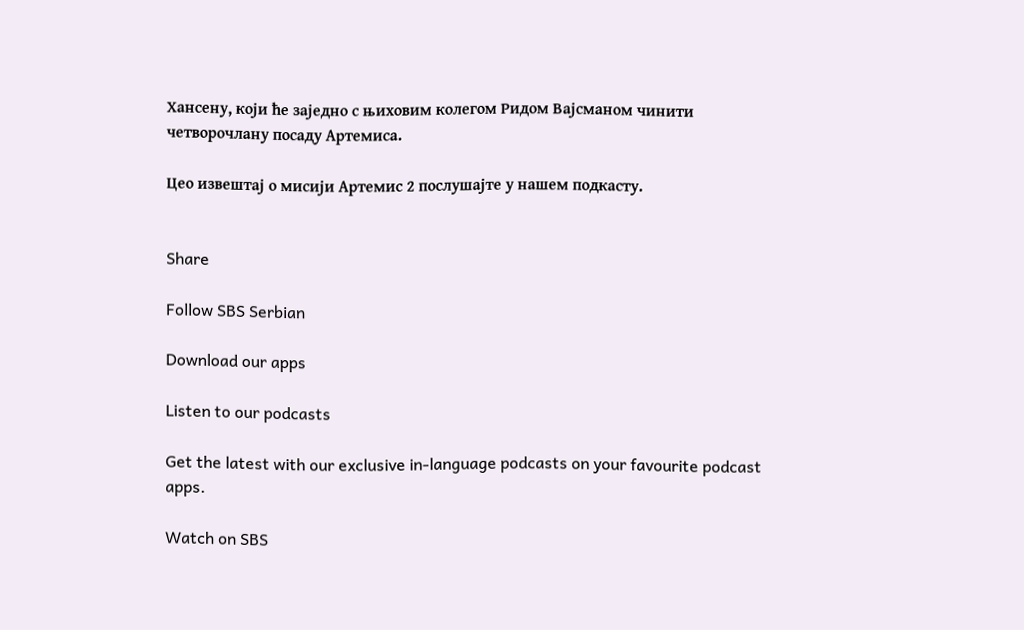Хансену, који ће заједно с њиховим колегом Ридом Вајсманом чинити четворочлану посаду Артемиса.

Цео извештај о мисији Артемис 2 послушајте у нашем подкасту.


Share

Follow SBS Serbian

Download our apps

Listen to our podcasts

Get the latest with our exclusive in-language podcasts on your favourite podcast apps.

Watch on SBS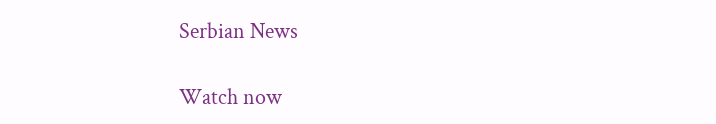Serbian News

Watch now